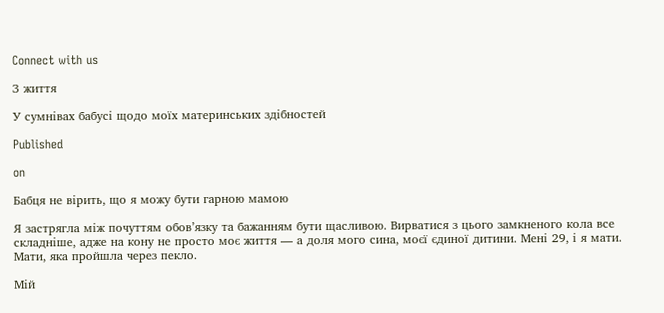Connect with us

З життя

У сумнівах бабусі щодо моїх материнських здібностей

Published

on

Бабця не вірить, що я можу бути гарною мамою

Я застрягла між почуттям обов’язку та бажанням бути щасливою. Вирватися з цього замкненого кола все складніше, адже на кону не просто моє життя — а доля мого сина, моєї єдиної дитини. Мені 29, і я мати. Мати, яка пройшла через пекло.

Мій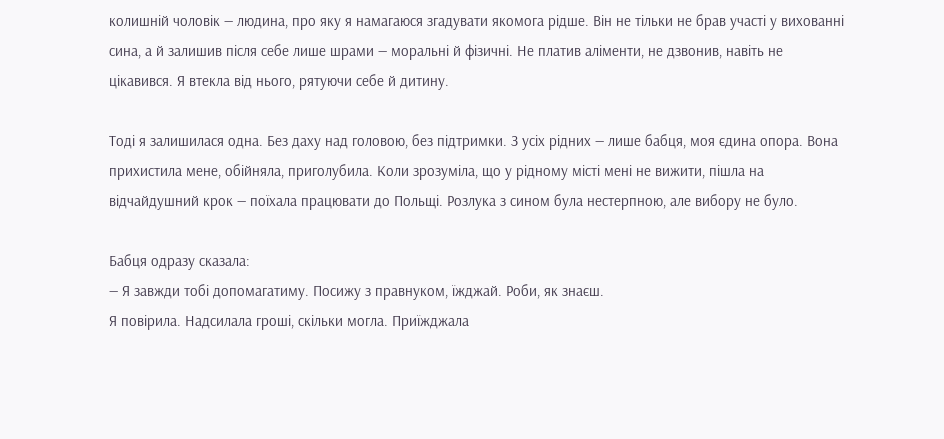колишній чоловік — людина, про яку я намагаюся згадувати якомога рідше. Він не тільки не брав участі у вихованні сина, а й залишив після себе лише шрами — моральні й фізичні. Не платив аліменти, не дзвонив, навіть не цікавився. Я втекла від нього, рятуючи себе й дитину.

Тоді я залишилася одна. Без даху над головою, без підтримки. З усіх рідних — лише бабця, моя єдина опора. Вона прихистила мене, обійняла, приголубила. Коли зрозуміла, що у рідному місті мені не вижити, пішла на відчайдушний крок — поїхала працювати до Польщі. Розлука з сином була нестерпною, але вибору не було.

Бабця одразу сказала:
— Я завжди тобі допомагатиму. Посижу з правнуком, їжджай. Роби, як знаєш.
Я повірила. Надсилала гроші, скільки могла. Приїжджала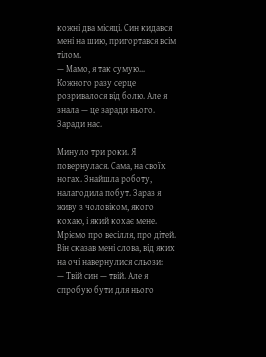кожні два місяці. Син кидався мені на шию, пригортався всім тілом.
— Мамо, я так сумую…
Кожного разу серце розривалося від болю. Але я знала — це заради нього. Заради нас.

Минуло три роки. Я повернулася. Сама, на своїх ногах. Знайшла роботу, налагодила побут. Зараз я живу з чоловіком, якого кохаю, і який кохає мене. Мріємо про весілля, про дітей. Він сказав мені слова, від яких на очі навернулися сльози:
— Твій син — твій. Але я спробую бути для нього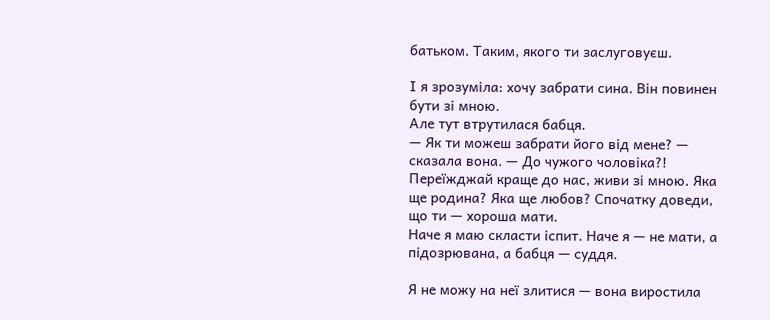батьком. Таким, якого ти заслуговуєш.

І я зрозуміла: хочу забрати сина. Він повинен бути зі мною.
Але тут втрутилася бабця.
— Як ти можеш забрати його від мене? — сказала вона. — До чужого чоловіка?! Переїжджай краще до нас, живи зі мною. Яка ще родина? Яка ще любов? Спочатку доведи, що ти — хороша мати.
Наче я маю скласти іспит. Наче я — не мати, а підозрювана, а бабця — суддя.

Я не можу на неї злитися — вона виростила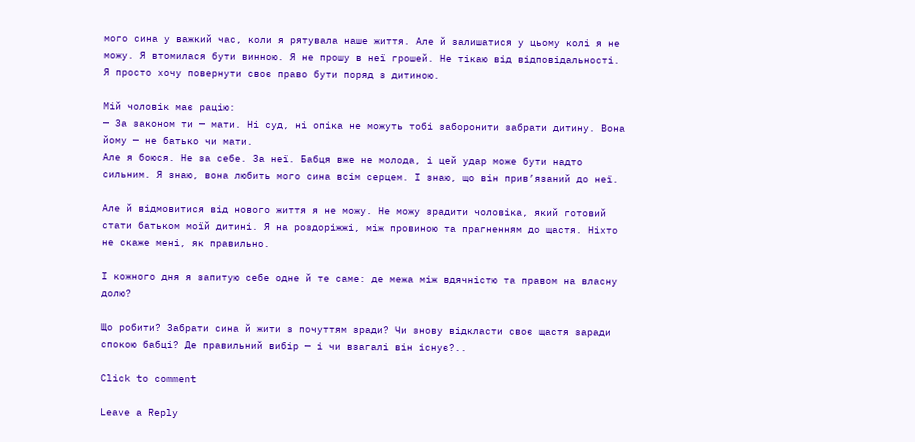мого сина у важкий час, коли я рятувала наше життя. Але й залишатися у цьому колі я не можу. Я втомилася бути винною. Я не прошу в неї грошей. Не тікаю від відповідальності. Я просто хочу повернути своє право бути поряд з дитиною.

Мій чоловік має рацію:
— За законом ти — мати. Ні суд, ні опіка не можуть тобі заборонити забрати дитину. Вона йому — не батько чи мати.
Але я боюся. Не за себе. За неї. Бабця вже не молода, і цей удар може бути надто сильним. Я знаю, вона любить мого сина всім серцем. І знаю, що він прив’язаний до неї.

Але й відмовитися від нового життя я не можу. Не можу зрадити чоловіка, який готовий стати батьком моїй дитині. Я на роздоріжжі, між провиною та прагненням до щастя. Ніхто не скаже мені, як правильно.

І кожного дня я запитую себе одне й те саме: де межа між вдячністю та правом на власну долю?

Що робити? Забрати сина й жити з почуттям зради? Чи знову відкласти своє щастя заради спокою бабці? Де правильний вибір — і чи взагалі він існує?..

Click to comment

Leave a Reply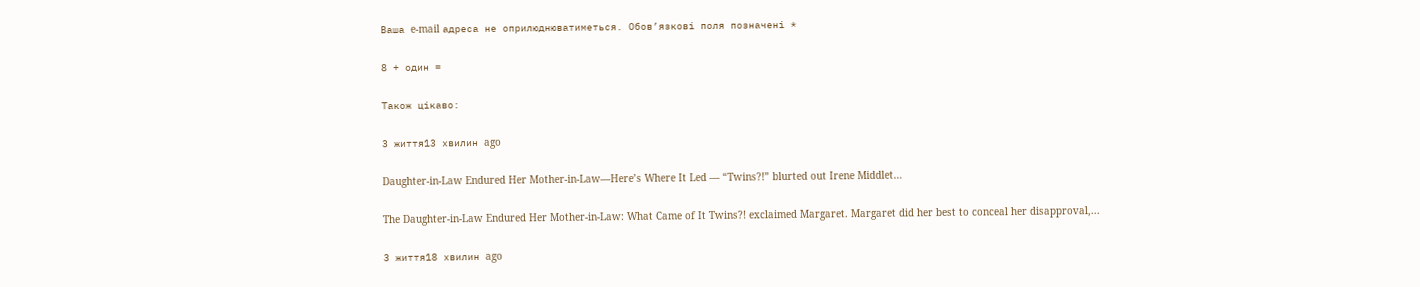Ваша e-mail адреса не оприлюднюватиметься. Обов’язкові поля позначені *

8 + один =

Також цікаво:

З життя13 хвилин ago

Daughter-in-Law Endured Her Mother-in-Law—Here’s Where It Led — “Twins?!” blurted out Irene Middlet…

The Daughter-in-Law Endured Her Mother-in-Law: What Came of It Twins?! exclaimed Margaret. Margaret did her best to conceal her disapproval,...

З життя18 хвилин ago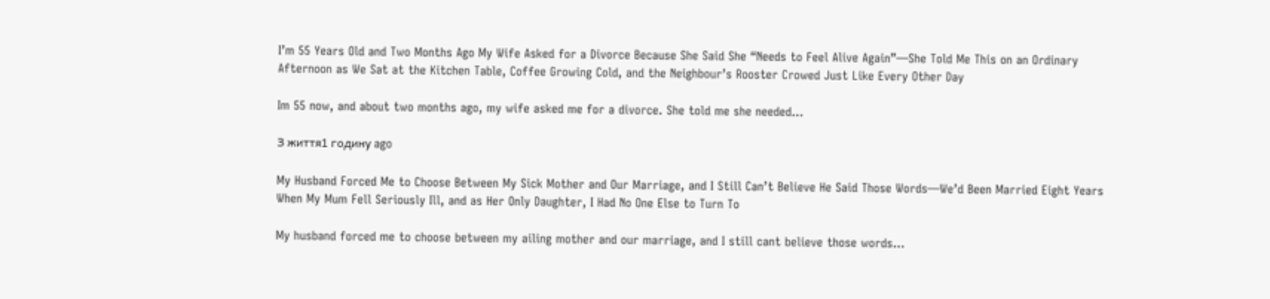I’m 55 Years Old and Two Months Ago My Wife Asked for a Divorce Because She Said She “Needs to Feel Alive Again”—She Told Me This on an Ordinary Afternoon as We Sat at the Kitchen Table, Coffee Growing Cold, and the Neighbour’s Rooster Crowed Just Like Every Other Day

Im 55 now, and about two months ago, my wife asked me for a divorce. She told me she needed...

З життя1 годину ago

My Husband Forced Me to Choose Between My Sick Mother and Our Marriage, and I Still Can’t Believe He Said Those Words—We’d Been Married Eight Years When My Mum Fell Seriously Ill, and as Her Only Daughter, I Had No One Else to Turn To

My husband forced me to choose between my ailing mother and our marriage, and I still cant believe those words...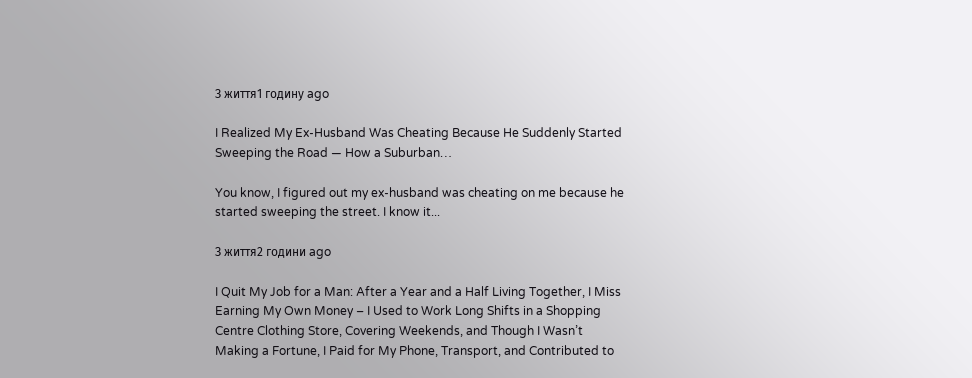З життя1 годину ago

I Realized My Ex-Husband Was Cheating Because He Suddenly Started Sweeping the Road — How a Suburban…

You know, I figured out my ex-husband was cheating on me because he started sweeping the street. I know it...

З життя2 години ago

I Quit My Job for a Man: After a Year and a Half Living Together, I Miss Earning My Own Money – I Used to Work Long Shifts in a Shopping Centre Clothing Store, Covering Weekends, and Though I Wasn’t Making a Fortune, I Paid for My Phone, Transport, and Contributed to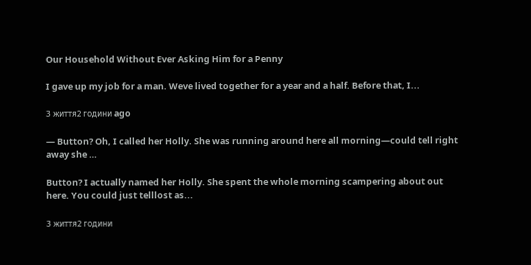Our Household Without Ever Asking Him for a Penny

I gave up my job for a man. Weve lived together for a year and a half. Before that, I...

З життя2 години ago

— Button? Oh, I called her Holly. She was running around here all morning—could tell right away she …

Button? I actually named her Holly. She spent the whole morning scampering about out here. You could just telllost as...

З життя2 години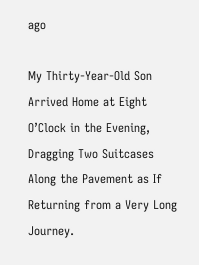ago

My Thirty-Year-Old Son Arrived Home at Eight O’Clock in the Evening, Dragging Two Suitcases Along the Pavement as If Returning from a Very Long Journey.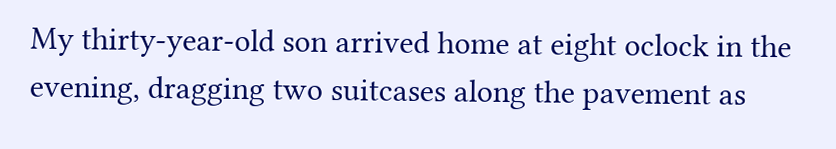My thirty-year-old son arrived home at eight oclock in the evening, dragging two suitcases along the pavement as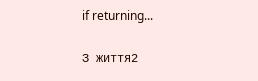if returning...

З життя2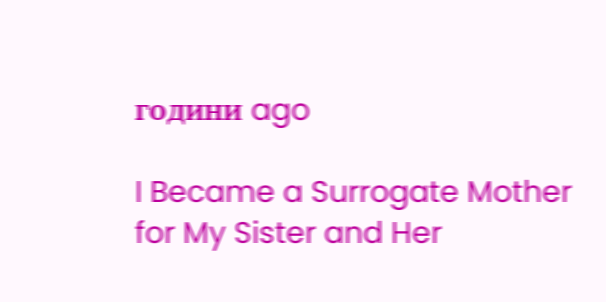години ago

I Became a Surrogate Mother for My Sister and Her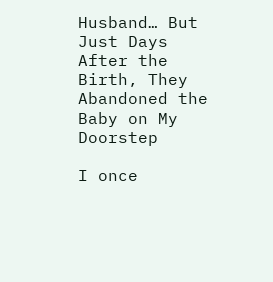Husband… But Just Days After the Birth, They Abandoned the Baby on My Doorstep

I once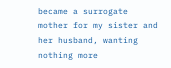became a surrogate mother for my sister and her husband, wanting nothing more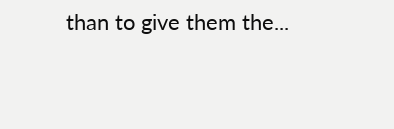than to give them the...